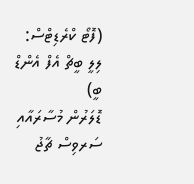(ފޮޓޯ ކްރެޑިޓްސް: ލިލީ ބީޗް އެފް އެންޑް ބީ)
ޑޮލަރުން މުސާރައާއި ސަރވިސް ޗާޖު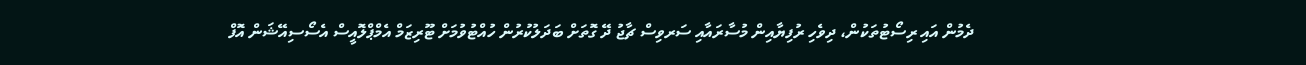ދެމުން އައި ރިސޯޓުތަކުން، ދިވެހި ރުފިޔާއިން މުސާރައާއި ސަރވިސް ޗާޖު ދޭ ގޮތަށް ބަދަލުކުރުން ހުއްޓުވުމަށް ޓޫރިޒަމް އެމްޕްލޮއީސް އެސޯސިއޭޝަން އޮފް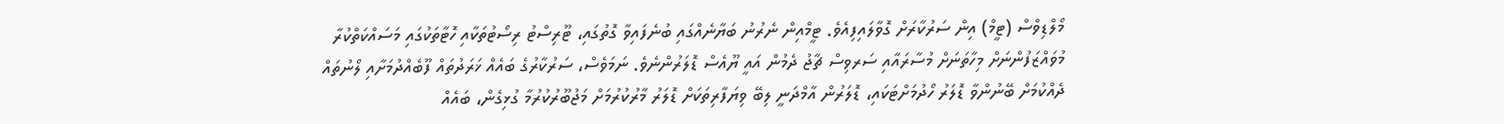މޯލްޑިވްސް (ޓީމް) އިން ސަރުކާރަށް ގޮވާލައިފިއެވެ. ޓީމްއިން ނެރުނު ބަޔާނެއްގައި ބުނެފައިވާ ގޮތުގައި، ޓޫރިސްޓު ރިސޯޓުތަކާއި ހޮޓާތަކުގައި މަސައްކަތްކުރާ މުވައްޒަފުންނަށް މިހާތަނަށް މުސާރައާއި ސަރވިސް ޗާޖު ދެމުން އައީ ޔޫއެސް ޑޮލަރުންނެވެ. ނަމަވެސް، ސަރުކާރުގެ ބައެއް ޚަރަދުތައް ފޫބެއްދުމަށާއި ލޯނުތައް ދެއްކުމަށް ބޭނުންވާ ޑޮލަރު ހޯދުމަށްޓަކައި، ޑޮލަރުން އާމްދަނީ ލިބޭ ވިޔަފާރިތަކަށް ޑޮލަރު މާރުކުރުމަށް މަޖުބޫރުކުރުމާ ގުޅިގެން، ބައެއް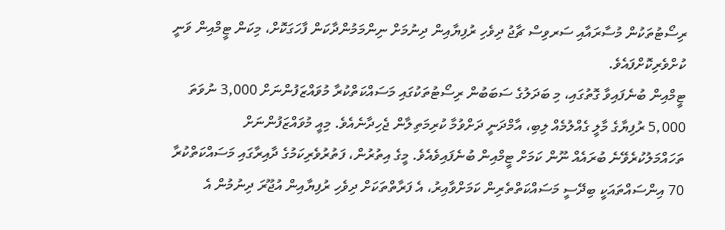ރިސޯޓުތަކުން މުސާރައާއި ސަރވިސް ޗާޖު ދިވެހި ރުފިޔާއިން ދިނުމަށް ނިންމަމުންދާކަން ފާހަގަކޮށް، މިކަން ޓީމްއިން ވަނީ ކުށްވެރިކޮށްފައެވެ.
ޓީމްއިން ބުނެފައިވާ ގޮތުގައި، މި ބަދަލުގެ ސަބަބުން ރިސޯޓުތަކުގައި މަސައްކަތްކުރާ މުވައްޒަފުންނަށް 3,000 ނުވަތަ 5,000 ރުފިޔާގެ މާލީ ގެއްލުމެއް ލިބި، އާމްދަނީ ދަށްވުމާ ކުރިމަތިލާން ޖެހިދާނެއެވެ. މިއީ މުވައްޒަފުންނަށް ތަހައްމަލުކުރެވޭނެ ބުރައެއް ނޫން ކަމަށް ޓީމްއިން ބުނެފައިވެއެވެ. މީގެ އިތުރުން، ފަތުރުވެރިކަމުގެ ދާއިރާގައި މަސައްކަތްކުރާ 70 އިންސައްތައަކީ ބިދޭސީ މަސައްކަތްތެރިން ކަމަށްވާއިރު، އެ ފަރާތްތަކަށް ދިވެހި ރުފިޔާއިން އުޖޫރަ ދިނުމުން އެ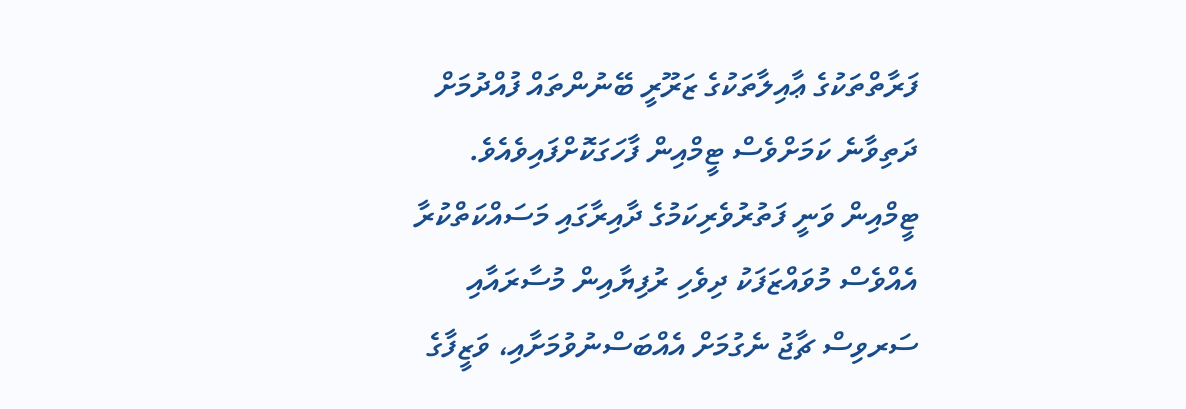ފަރާތްތަކުގެ ޢާއިލާތަކުގެ ޒަރޫރީ ބޭނުންތައް ފުއްދުމަށް ދަތިވާނެ ކަމަށްވެސް ޓީމްއިން ފާހަގަކޮށްފައިވެއެވެ.
ޓީމްއިން ވަނީ ފަތުރުވެރިކަމުގެ ދާއިރާގައި މަސައްކަތްކުރާ އެއްވެސް މުވައްޒަފަކު ދިވެހި ރުފިޔާއިން މުސާރައާއި ސަރވިސް ޗާޖު ނެގުމަށް އެއްބަސްނުވުމަށާއި، ވަޒީފާގެ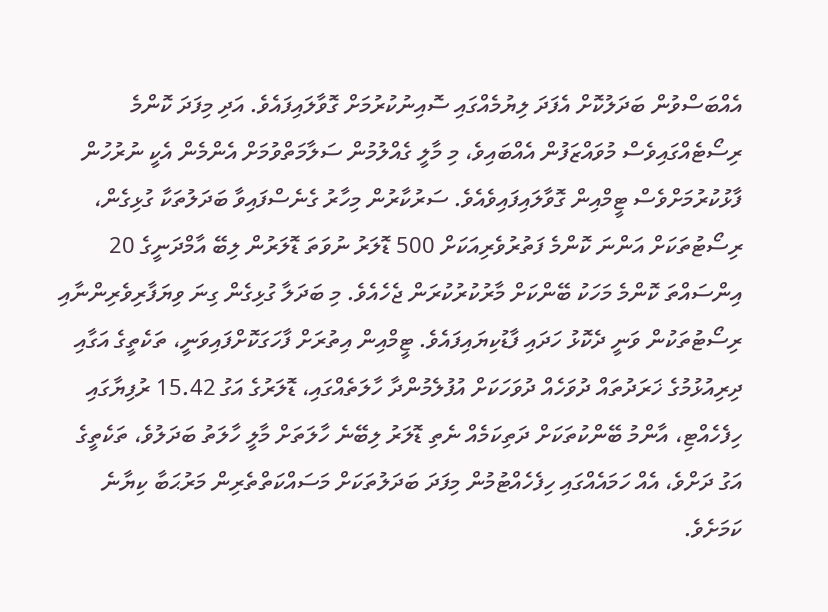އެއްބަސްވުން ބަދަލުކޮށް އެފަދަ ލިޔުމެއްގައި ސޮއިނުކުރުމަށް ގޮވާލައިފައެވެ. އަދި މިފަދަ ކޮންމެ ރިސޯޓެއްގައިވެސް މުވައްޒަފުން އެއްބައިވެ، މި މާލީ ގެއްލުމުން ސަލާމަތްވުމަށް އެންމެން އެކީ ނުރުހުން ފާޅުކުރުމަށްވެސް ޓީމްއިން ގޮވާލައިފައިވެއެވެ. ސަރުކާރުން މިހާރު ގެނެސްފައިވާ ބަދަލުތަކާ ގުޅިގެން، ރިސޯޓުތަކަށް އަންނަ ކޮންމެ ފަތުރުވެރިއަކަށް 500 ޑޮލަރު ނުވަތަ ޑޮލަރުން ލިބޭ އާމްދަނީގެ 20 އިންސައްތަ ކޮންމެ މަހަކު ބޭންކަށް މާރުކުރުކުރަން ޖެހެއެވެ. މި ބަދަލާ ގުޅިގެން ގިނަ ވިޔަފާރިވެރިންނާއި ރިސޯޓުތަކުން ވަނީ ދެކޮޅު ހަދައި ފާޑުކިޔައިފައެވެ. ޓީމްއިން އިތުރަށް ފާހަގަކޮށްފައިވަނީ، ތަކެތީގެ އަގާއި ދިރިއުޅުމުގެ ޚަރަދުތައް ދުވަހެއް ދުވަހަކަށް އުފުލެމުންދާ ހާލަތެއްގައި، ޑޮލަރުގެ އަގު 15.42 ރުފިޔާގައި ހިފެހެއްޓި، އާންމު ބޭންކުތަކަށް ދަތިކަމެއް ނެތި ޑޮލަރު ލިބޭނެ ހާލަތަށް މާލީ ހާލަތު ބަދަލުވެ، ތަކެތީގެ އަގު ދަށްވެ، އެއް ހަމައެއްގައި ހިފެހެއްޓުމުން މިފަދަ ބަދަލުތަކަށް މަސައްކަތްތެރިން މަރުޙަބާ ކިޔާނެ ކަމަށެވެ.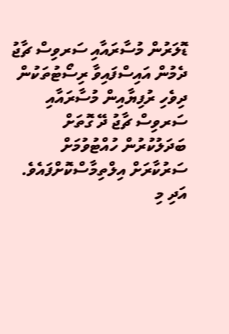ޑޮލަރުން މުސާރައާއި ސަރވިސް ޗާޖު ދެމުން އައިސްފައިވާ ރިސޯޓުތަކުން ދިވެހި ރުފިޔާއިން މުސާރައާއި ސަރވިސް ޗާޖު ދޭ ގޮތަށް ބަދަލުކުރުން ހުއްޓުވުމަށް ސަރުކާރަށް އިލްތިމާސްކޮށްފައެވެ. އަދި މި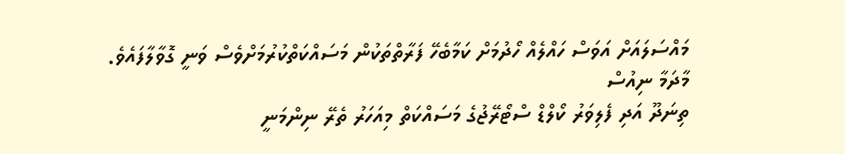މައްސަލައަށް އަވަސް ހައްލެއް ހޯދުމަށް ކަމާބެހޭ ފަރާތްތަކުން މަސައްކަތްކުރުމަށްވެސް ވަނީ ގޮވާލާފައެވެ.
މާދަމާ ނިއުސް
ތިނަދޫ އަދި ފެލިވަރު ކޯލްޑް ސްޓޯރޭޖުގެ މަސައްކަތް މިއަހަރު ތެރޭ ނިންމަނީ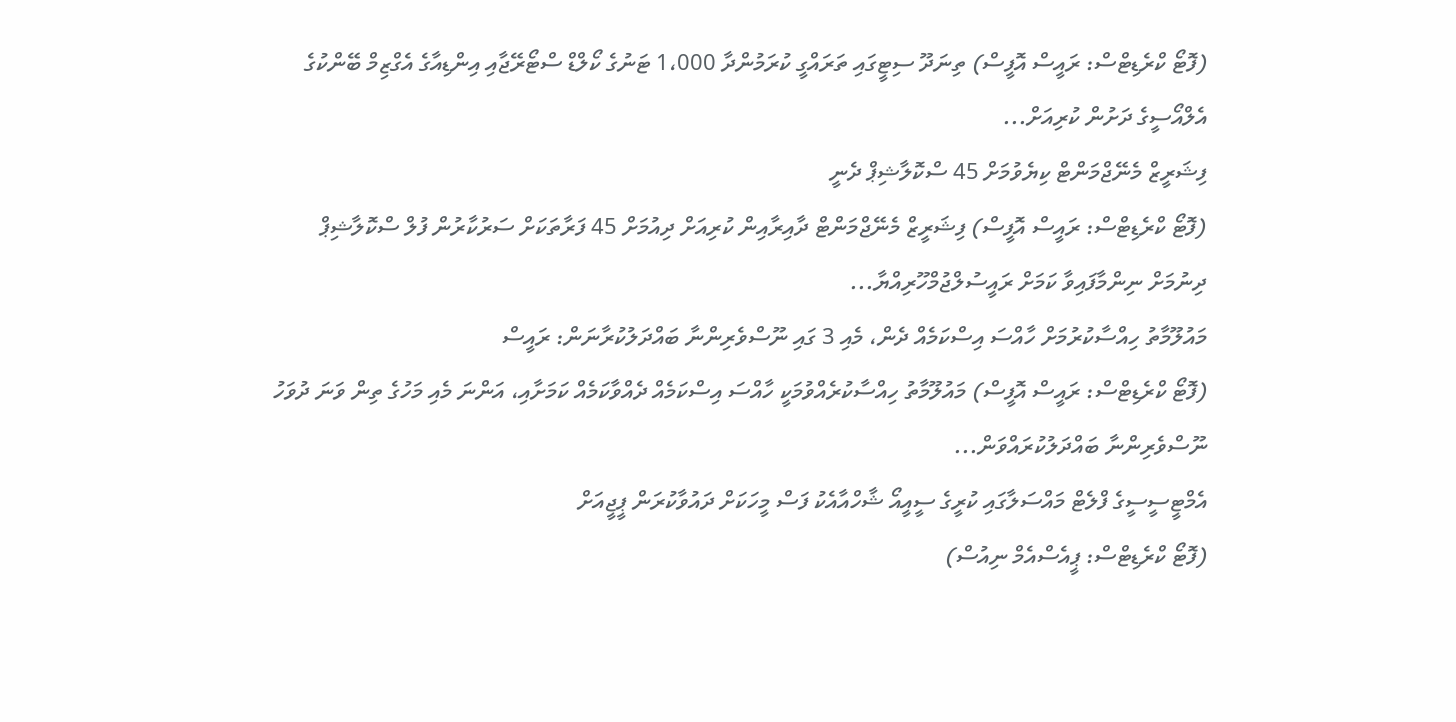(ފޮޓޯ ކްރެޑިޓްސް: ރައީސް އޮފީސް) ތިނަދޫ ސިޓީގައި ތަރައްގީ ކުރަމުންދާ 1،000 ޓަނުގެ ކޯލްޑް ސްޓޯރޭޖާއި އިންޑިއާގެ އެގްޒިމް ބޭންކުގެ އެލްއޯސީގެ ދަށުން ކުރިއަށް...
ފިޝަރީޒް މެނޭޖްމަންޓް ކިޔެވުމަށް 45 ސްކޮލާޝިޕް ދެނީ
(ފޮޓޯ ކްރެޑިޓްސް: ރައީސް އޮފީސް) ފިޝަރީޒް މެނޭޖްމަންޓް ދާއިރާއިން ކުރިއަށް ދިއުމަށް 45 ފަރާތަކަށް ސަރުކާރުން ފުލް ސްކޮލާޝިޕް ދިނުމަށް ނިންމާފައިވާ ކަމަށް ރައީސުލްޖުމްހޫރިއްޔާ...
މައުލޫމާތު ހިއްސާކުރުމަށް ހާއްސަ އިސްކަމެއް ދެން، މެއި 3 ގައި ނޫސްވެރިންނާ ބައްދަލުކުރާނަން: ރައީސް
(ފޮޓޯ ކްރެޑިޓްސް: ރައީސް އޮފީސް) މައުލޫމާތު ހިއްސާކުރެއްވުމަކީ ހާއްސަ އިސްކަމެއް ދެއްވާކަމެއް ކަމަށާއި، އަންނަ މެއި މަހުގެ ތިން ވަނަ ދުވަހު ނޫސްވެރިންނާ ބައްދަލުކުރައްވަން...
އެމްޓީސީސީގެ ފްލެޓް މައްސަލާގައި ކުރީގެ ސީއީއޯ ޝާހްއާއެކު ފަސް މީހަކަށް ދައުވާކުރަން ޕީޖީއަށް
(ފޮޓޯ ކްރެޑިޓްސް: ޕީއެސްއެމް ނިއުސް)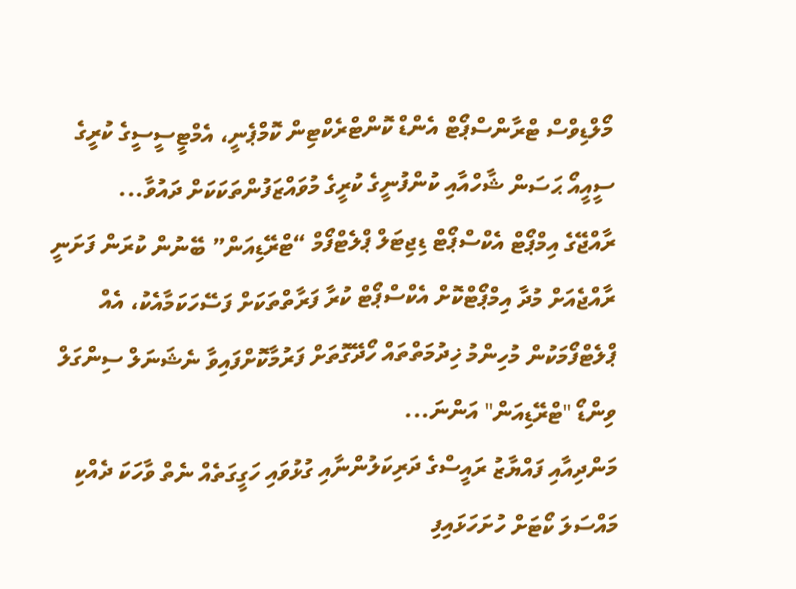މޯލްޑިވްސް ޓްރާންސްޕޯޓް އެންޑް ކޮންޓްރެކްޓިން ކޮމްޕެނީ، އެމްޓީސީސީގެ ކުރީގެ ސީއީއޯ ޙަސަން ޝާހްއާއި ކުންފުނީގެ ކުރީގެ މުވައްޒަފުންތަކަކަށް ދައުވާ...
ރާއްޖޭގެ އިމްޕޯޓް އެކްސްޕޯޓް ޑިޖިޓަލް ޕްލެޓްފޯމް “ޓްރޭޑިއަން” ބޭނުން ކުރަން ފަށަނީ
ރާއްޖެއަށް މުދާ އިމްޕޯޓްކޮށް އެކްސްޕޯޓް ކުރާ ފަރާތްތަކަށް ފަސޭހަކަމާއެކު، އެއް ޕްލެޓްފޯމަކުން މުހިންމު ޚިދުމަތްތައް ހޯދޭގޮތަށް ފަރުމާކޮށްފައިވާ ނެޝަނަލް ސިންގަލް ވިންޑޯ "ޓްރޭޑިއަން" އަންނަ...
މަންދިއާއި ފައްޔާޒު ރައީސްގެ ދަރިކަލުންނާއި ގުޅުވައި ހަގީގަތެއް ނެތް ވާހަކަ ދެއްކި މައްސަލަ ކޯޓަށް ހުށަހަޅައިފި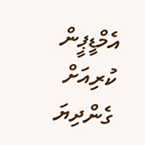އެމްޑީޕީން ކުރިއަށް ގެންދިޔަ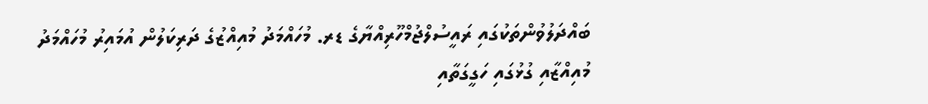ބައްދަލުވުންތަކުގައި ރައީސުލްޖުމްހޫރިއްޔާގެ ޑރ. މުހައްމަދު މުއިއްޒުގެ ދަރިކަލުން އުމައިރު މުހައްމަދު މުއިއްޒާއި ގުޅުގައި ހަގީގަތާއި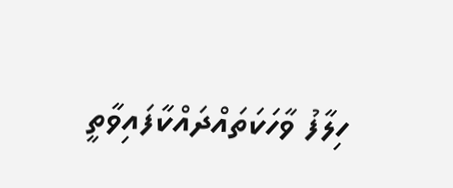ހިލާފު ވާހަކަތައްދައްކާފައިވާތީ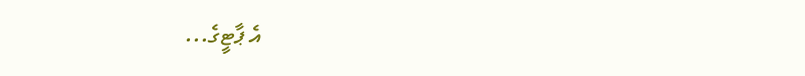އެ ޕާޓީގެ...